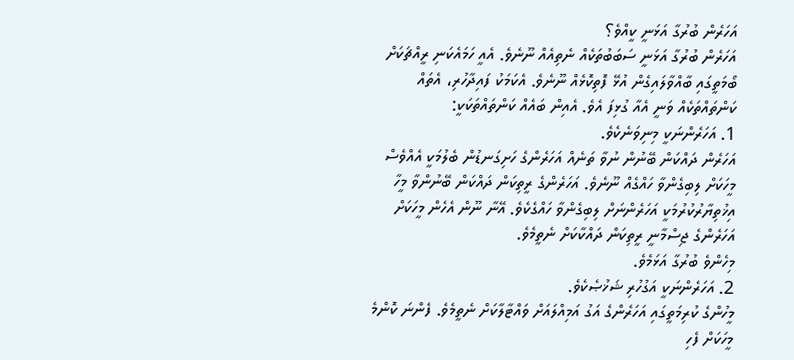އަހަރެން ބުރުގާ އަޅަނީ ކީއްވެ؟
އަހަރެން ބުރުގާ އަޅަނީ ސަބަބުތަކެއް ނެތިއެއް ނޫނެވެ. އެއީ ހަމައެކަނި ރީއްޗަކަށް ބޯމަތީގައި ބާއްވާލައިގެން އުޅޭ ފޮތިކޮޅެއް ނޫނެވެ. އެކަމަކު ފައިދާހުރި، އެތައް ކަންތައްތަކެއް ވަނީ އެއާ ގުޅިފަ އެވެ. އެއިން ބައެއް ކަންތައްތަކަކީ:
1. އަހަރެންނަކީ މިނިވަނެކެވެ.
އަހަރެން ދައްކަން ބޭނުން ނުވާ ތަނެއް އަހަރެންގެ ހަށިގަނޑުން ބެލުމަކީ އެއްވެސް މީހަކަށް ލިބިގެންވާ ހައްގެއް ނޫނެވެ. އަހަރެންގެ ރީތިކަން ދައްކަން ބޭނުންވާ މީހާ އިޚުތިޔާރުކުރުމަކީ އަހަރެންނަށް ލިބިގެންވާ ހައްގެކެވެ. އޭނާ ނޫން އެހެން މީހަކަށް އަހަރެންގެ ޖިސްމާނީ ރީތިކަން ދައްކާކަށް ނެތީމެވެ.
މިހެންވެ ބުރުގާ އަޅަމެވެ.
2. އަހަރެންނަކީ އަގުހުރި ޝަޚުޞެކެވެ.
މީހުންގެ ކުރިމަތީގައި އަހަރެންގެ އަގު އަމިއްލައަށް ވައްޓާލާކަށް ނެތީމެވެ. ފެންނަ ކޮންމެ މީހަކަށް ފެހި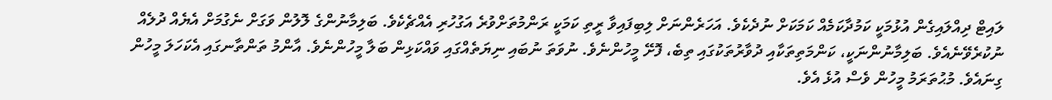ލައިޓް ދިއްލައިގެން އުޅުމަކީ ކަމުދާކަމެއް ކަމަކަށް ނުދެކެވެ. އަހަރެންނަށް ލިބިފައިވާ ރީތި ކަމަކީ ރަންމުތަށްވުރެ އަގުހުރި އެއްޗެކެވެ. ބަލިމާނުންގެ ލޮލުން ވަގަށް ނެގުމަށް އެޔެއް ދުލެއް ނުކުރެވޭނެއެވެ. ބަލިމާނުންނަކީ، ކަންމަތިތަކާއި ދުވާރުތަކުގައި ތިބެ، ފޮށޭ މީހުންނެވެ. ނުވަތަ ނުބައި ނިޔަތެއްގައި ވައްކަޅިން ބަލާ މީހުންނެވެ. އާންމު ތަންތާނގައި އެކަހަލަ މީހުން ގިނައެވެ. މުޙުތަރަމު މީހުން ވެސް އުޅެ އެވެ.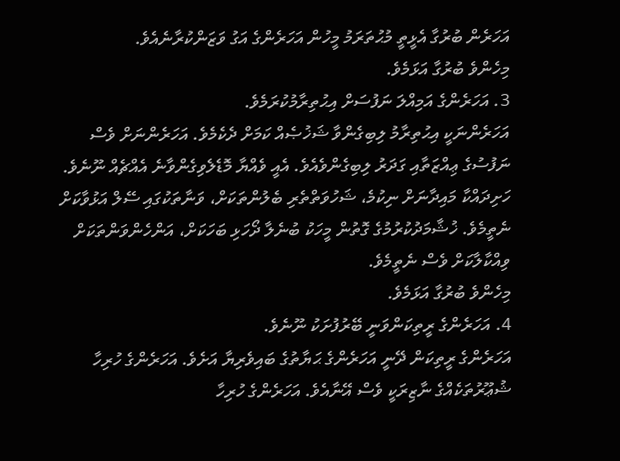އަހަރެން ބުރުގާ އެޅީތީ މުޙުތަރަމު މީހުން އަހަރެންގެ އަގު ވަޒަންކުރާނެއެވެ.
މިހެންވެ ބުރުގާ އަޅަމެވެ.
3. އަހަރެންގެ އަމިއްލަ ނަފުސަށް އިޙުތިރާމުކުރަމެވެ.
އަހަރެންނަކީ އިޙުތިރާމު ލިބިގެންވާ ޝަޚުޞެއް ކަމަށް ދެކެމެވެ. އަހަރެންނަށް ވެސް ނަފުސުގެ ޢިއްޒަތާއި ގަދަރު ލިބިގެންވެއެވެ. އެއީ ވެއްޔާ މޮޑެލެވިގެންވާނެ އެއްޗެއް ނޫނެވެ. ހަށިދައްކާ މައިދާނަށް ނިކުމެ، ޝަހުވަތްތެރި ބެލުންތަކަށް، ވަނާތަކުގައި ސޭލް އަޅުވާކަށް ނެތީމެވެ. ޚުޝާމަދުކުރުމުގެ ގޮތުން މީހަކު ބުނެލާ ދޯހަޅި ބަހަކަށް، އަންހެންވަންތަކަށް ވިއްކާލާކަށް ވެސް ނެތީމެވެ.
މިހެންވެ ބުރުގާ އަޅަމެވެ.
4. އަހަރެންގެ ރީތިކަންވަނީ ބޭރުފުށަކު ނޫނެވެ.
އަހަރެންގެ ރީތިކަން ދޭނީ އަހަރެންގެ ޙަޔާތުގެ ބައިވެރިޔާ އަށެވެ. އަހަރެންގެ ހުރިހާ ޝުޢޫރުތަކެއްގެ ނާޒިރަކީ ވެސް އޭނާއެވެ. އަހަރެންގެ ހުރިހާ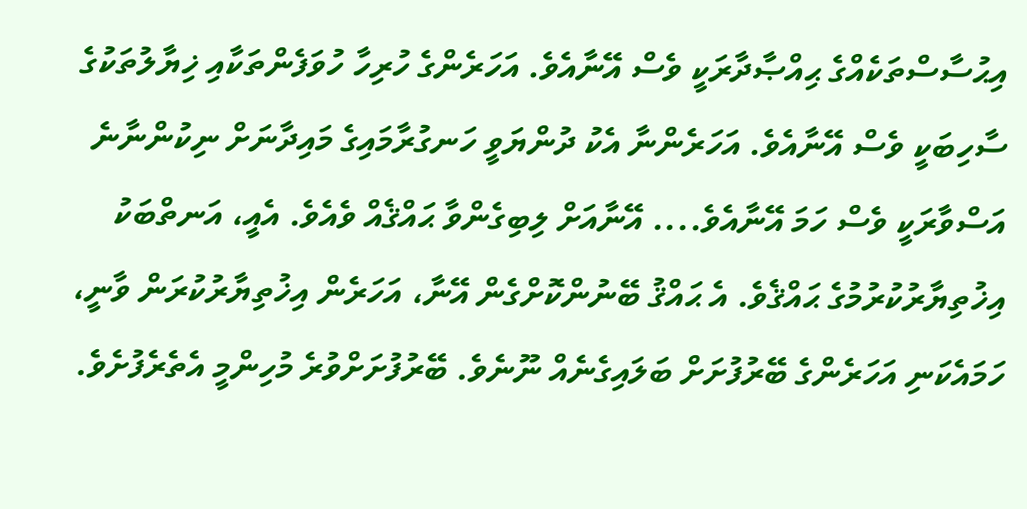އިޙުސާސްތަކެއްގެ ޙިއްޞާދާރަކީ ވެސް އޭނާއެވެ. އަހަރެންގެ ހުރިހާ ހުވަފެންތަކާއި ޚިޔާލުތަކުގެ ސާހިބަކީ ވެސް އޭނާއެވެ. އަހަރެންނާ އެކު ދުންޔަވީ ހަނގުރާމައިގެ މައިދާނަށް ނިކުންނާނެ އަސްވާރަކީ ވެސް ހަމަ އޭނާއެވެ.... އޭނާއަށް ލިބިގެންވާ ޙައްޤެއް ވެއެވެ. އެއީ، އަނތްބަކު އިޚުތިޔާރުކުރުމުގެ ޙައްޤެވެ. އެ ޙައްޤު ބޭނުންކޮށްގެން އޭނާ، އަހަރެން އިޚުތިޔާރުކުރަން ވާނީ، ހަމައެކަނި އަހަރެންގެ ބޭރުފުށަށް ބަލައިގެނެއް ނޫނެވެ. ބޭރުފުށަށްވުރެ މުހިންމީ އެތެރެފުށެވެ.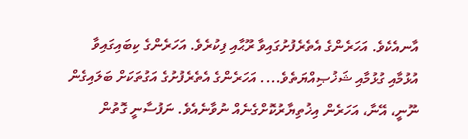އާނއެކެވެ. އަހަރެންގެ އެތެރެފުށުގައިވާ ރޫޙާއި ފިކުރެވެ. އަހަރެންގެ ކިބައިގައިވާ އުޅުމާއި ގުޅުމާއި ޝަޚުޞިއްޔަތެވެ.... އަހަރެންގެ އެތެރެފުށުގެ އަގުތަކަށް ބަލައިގެން ނޫނީ، އޭނާ، އަހަރެން އިޚުތިޔާރުކޮށްގެނެއް ނުވާނެއެވެ. ނަފުސާނީ ގޮތުން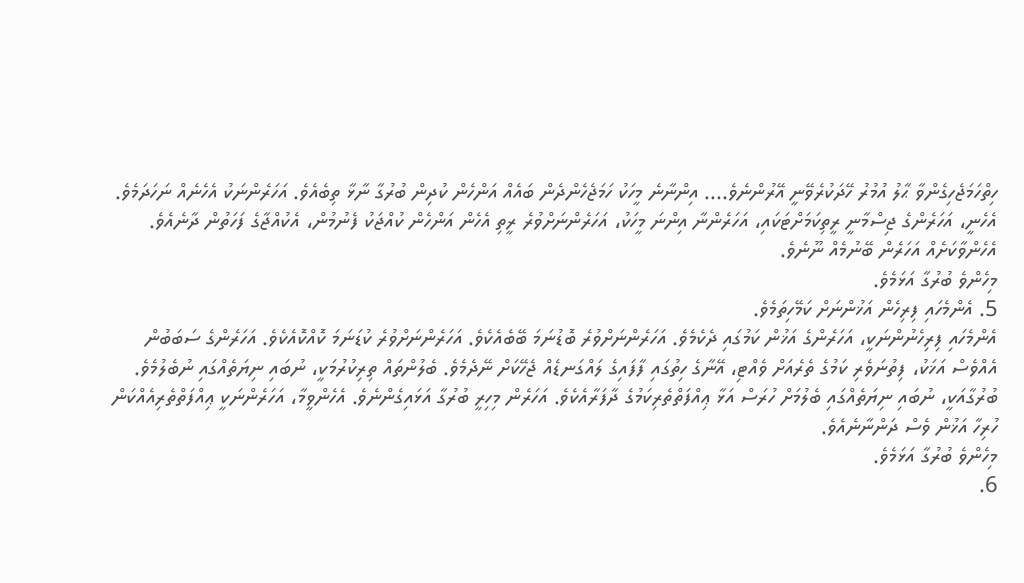ހިތްހަމަޖެހިގެންވާ ޙާލު އުމުރު ހޭދަކުރެވޭނީ އޭރުންނެވެ.... އިންނާނެ މީހަކު ހަމަޖެހެންދެން ބައެއް އަންހެން ކުދިން ބުރުގާ ނާޅާ ތިބެއެވެ. އަހަރެންނަކު އެހެނެއް ނަހަދަމެވެ. އެހެނީ، އަހަރެންގެ ޖިސްމާނީ ރީތިކަމަށްޓަކައި، އަހަރެންނާ އިންނަ މީހަކު، އަހަރެންނަށްވުރެ ރީތި އެހެން އަންހެން ކުއްޖަކު ފެނުމުން، އެކުއްޖާގެ ފަހަތުން ދާނެއެވެ. އެހެންވާކަށެއް އަހަރެން ބޭނުމެއް ނޫނެވެ.
މިހެންވެ ބުރުގާ އަޅަމެވެ.
5. އެންމެހައި ފިރިހެން އަޚުންނަށް ކަމޭހިތަމެވެ.
އެންމެހައި ފިރިހެނުންނަކީ، އަހަރެންގެ އަޚުން ކަމުގައި ދެކެމެވެ. އަހަރެންނަށްވުރެ ބޮޑުނަމަ ބޭބެއެކެވެ. އަހަރެންނަށްވުރެ ކުޑަނަމަ ކޮއްކޮއެކެވެ. އަހަރެންގެ ސަބަބުން އެއްވެސް އަޚަކު، ފިތުނަވެރި ކަމުގެ ތެރެއަށް ވެއްޓި، އޭނާގެ ހިތުގައި ފާފައިގެ ލައްގަނޑެއް ޖެހޭކަށް ނޭދެމެވެ. ބެލުންތައް ތިރިކުރުމަކީ، ނުބައި ނިޔަތެއްގައި ނުބެލުމެވެ. ބުރުގާއަކީ، ނުބައި ނިޔަތެއްގައި ބެލުމަށް ހުރަސް އަޅާ ޢިއްފަތްތެރިކަމުގެ ދާފަރާއެކެވެ. އަހަރެން މިހިރީ ބުރުގާ އަޅައިގެންނެވެ. އެހެންވީމާ، އަހަރެންނަކީ ޢިއްފަތްތެރިއެއްކަން ހުރިހާ އަޚުން ވެސް ދަންނާނެއެވެ.
މިހެންވެ ބުރުގާ އަޅަމެވެ.
6.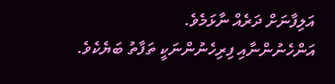އަލިފާނަށް ދަރެއް ނާޅަމެވެ.
އަންހެނުންނާއި ފިރިހެނުންނަކީ ތަފާތު ބަޔެކެވެ.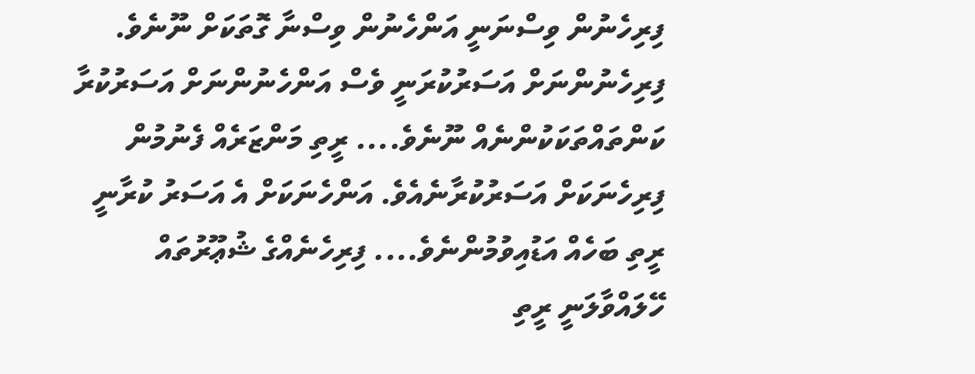ފިރިހެނުން ވިސްނަނީ އަންހެނުން ވިސްނާ ގޮތަކަށް ނޫނެވެ. ފިރިހެނުންނަށް އަސަރުކުރަނީ ވެސް އަންހެނުންނަށް އަސަރުކުރާ ކަންތައްތަކަކުންނެއް ނޫނެވެ.... ރީތި މަންޒަރެއް ފެނުމުން ފިރިހެނަކަށް އަސަރުކުރާނެއެވެ. އަންހެނަކަށް އެ އަސަރު ކުރާނީ ރީތި ބަހެއް އަޑުއިވުމުންނެވެ.... ފިރިހެނެއްގެ ޝުޢޫރުތައް ހޭލައްވާލަނީ ރީތި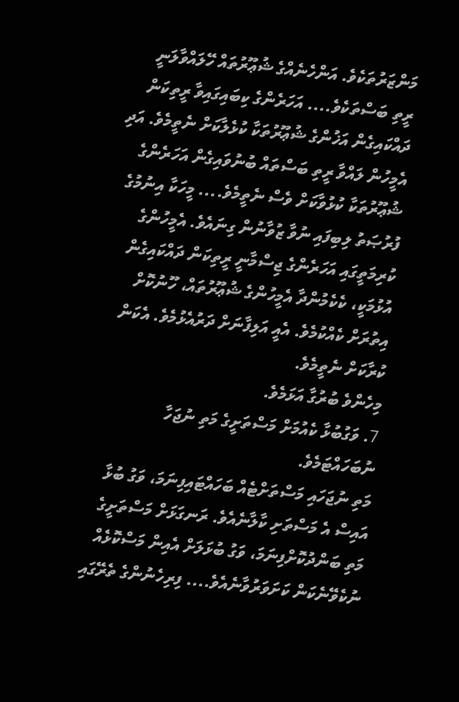މަންޒަރުތަކެވެ. އަންހެނެއްގެ ޝުޢޫރުތައް ހޭލައްވާލަނީ ރީތި ބަސްތަކެވެ.... އަހަރެންގެ ކިބައިގައިވާ ރީތިކަން ދައްކައިގެން އަޚުންގެ ޝުޢޫރުތަކާ ކުޅެލާކަށް ނެތީމެވެ. އަދި އެމީހުން ލައްވާ ރީތި ބަސްތައް ބުނުވައިގެން އަހަރެންގެ ޝުޢޫރުތަކާ ކުޅުވާކަށް ވެސް ނެތީމެވެ.... މީހަކާ އިނުމުގެ ފުރުޞަތު ލިބިފައި ނުވާ ޒުވާނުން ގިނައެވެ. އެމީހުންގެ ކުރިމަތީގައި އަހަރެންގެ ޖިސްމާނީ ރީތިކަން ދައްކައިގެން އުޅުމަކީ، ކެކެމުންދާ އެމީހުންގެ ޝުޢޫރުތައް، ހޫނުކޮށް އިތުރަށް ކެއްކުމެވެ. އެއީ އަލިފާނަށް ދަރުއެޅުމެވެ. އެކަން ކުރާކަށް ނެތީމެވެ.
މިހެންވެ ބުރުގާ އަޅަމެވެ.
7. ވަގުބުޅާ ކެއުމަށް މަސްތަށީގެ މަތި ނުޖަހާ ނުބަހައްޓަމެވެ.
މަތި ނުޖަހައި މަސްތަށްޓެއް ބަހައްޓައިފިނަމަ، ވަގު ބުޅާ އައިސް އެ މަސްތަށި ކާލާނެއެވެ. ރަނގަޅަށް މަސްތަށީގެ މަތި ބަންދުކޮށްފިނަމަ، ވަގު ބުޅަލަށް އެއިން މަސްކޮޅެއް ނުކެވޭނެކަން ކަށަވަރުވާނެއެވެ.... ފިރިހެނުންގެ ތެރޭގައި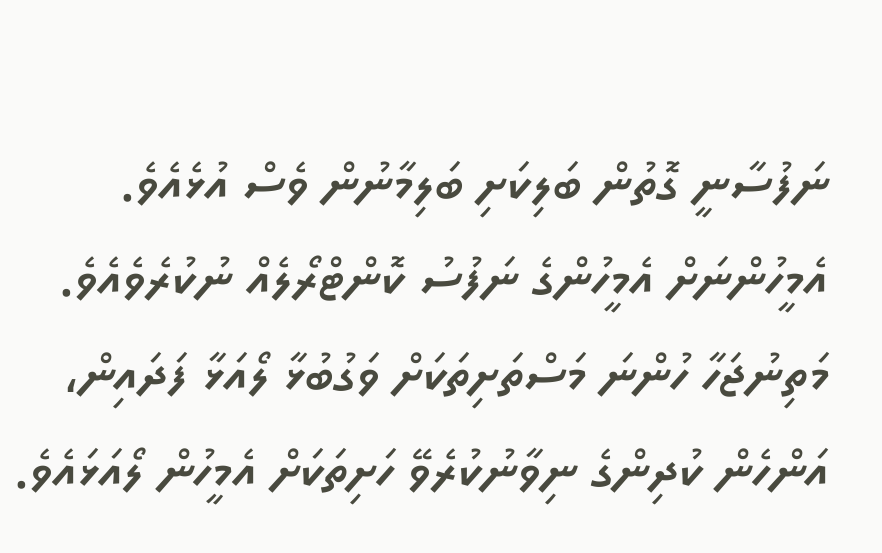ނަފުސާނީ ގޮތުން ބަލިކަށި ބަލިމާނުން ވެސް އުޅެއެވެ. އެމީހުންނަށް އެމީހުންގެ ނަފުސު ކޮންޓްރޯލެއް ނުކުރެވެއެވެ. މަތިނުޖަހާ ހުންނަ މަސްތަށިތަކަށް ވަގުބުޅާ ލޯއަޅާ ފަދައިން، އަންހެން ކުދިންގެ ނިވާނުކުރެވޭ ހަށިތަކަށް އެމީހުން ލޯއަޅައެވެ.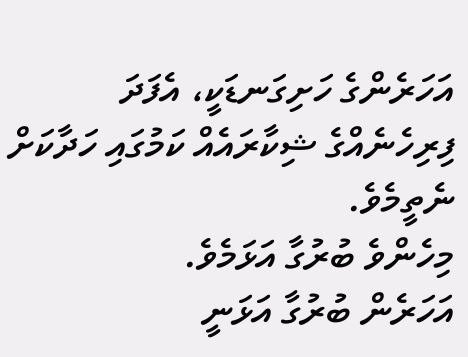އަހަރެންގެ ހަށިގަނޑަކީ، އެފަދަ ފިރިހެނެއްގެ ޝިކާރައެއް ކަމުގައި ހަދާކަށް ނެތީމެވެ.
މިހެންވެ ބުރުގާ އަޅަމެވެ.
އަހަރެން ބުރުގާ އަޅަނީ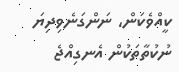ކީއްވެކަން، ނަންގަނެވިދިޔަ ނުކުތާތަކުން އެނގިއްޖެ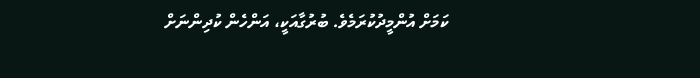ކަމަށް އުންމީދުކުރަމެވެ. ބުރުގާއަކީ، އަންހެން ކުދިންނަށް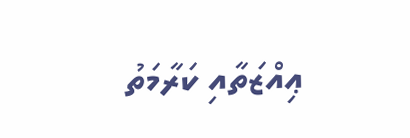ޢިއްޒަތާއި ކަރާމަތު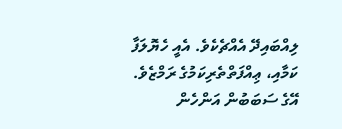ލިއްބައިދޭ އެއްޗެކެވެ. އެއީ ހެޔޮލަފާ ކަމާއި، ޢިއްފަތްތެރިކަމުގެ ރަމްޒެވެ. އޭގެ ސަބަބުން އަންހެން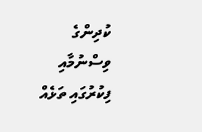ކުދިންގެ ވިސްނުމާއި ފިކުރުގައި ތަޅެއް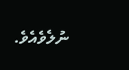ނުލެވެއެވެ.